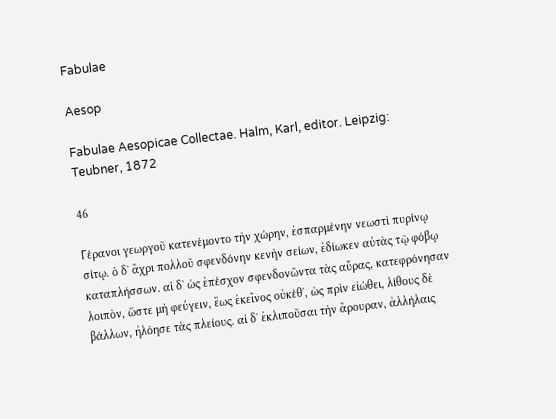Fabulae

Aesop

Fabulae Aesopicae Collectae. Halm, Karl, editor. Leipzig: Teubner, 1872

46

Γέρανοι γεωργοῦ κατενέμοντο τὴν χώρην, ἐσπαρμένην νεωστὶ πυρίνῳ σίτῳ. ὁ δʼ ἄχρι πολλοῦ σφενδόνην κενὴν σείων, ἐδίωκεν αὐτὰς τῷ φόβῳ καταπλήσσων. αἱ δʼ ὡς ἐπέσχον σφενδονῶντα τὰς αὔρας, κατεφρόνησαν λοιπὸν, ὥστε μὴ φεύγειν, ἕως ἐκεῖνος οὐκέθʼ, ὡς πρὶν εἰώθει, λίθους δὲ βάλλων, ἠλόησε τὰς πλείους. αἱ δʼ ἐκλιποῦσαι τὴν ἄρουραν, ἀλλήλαις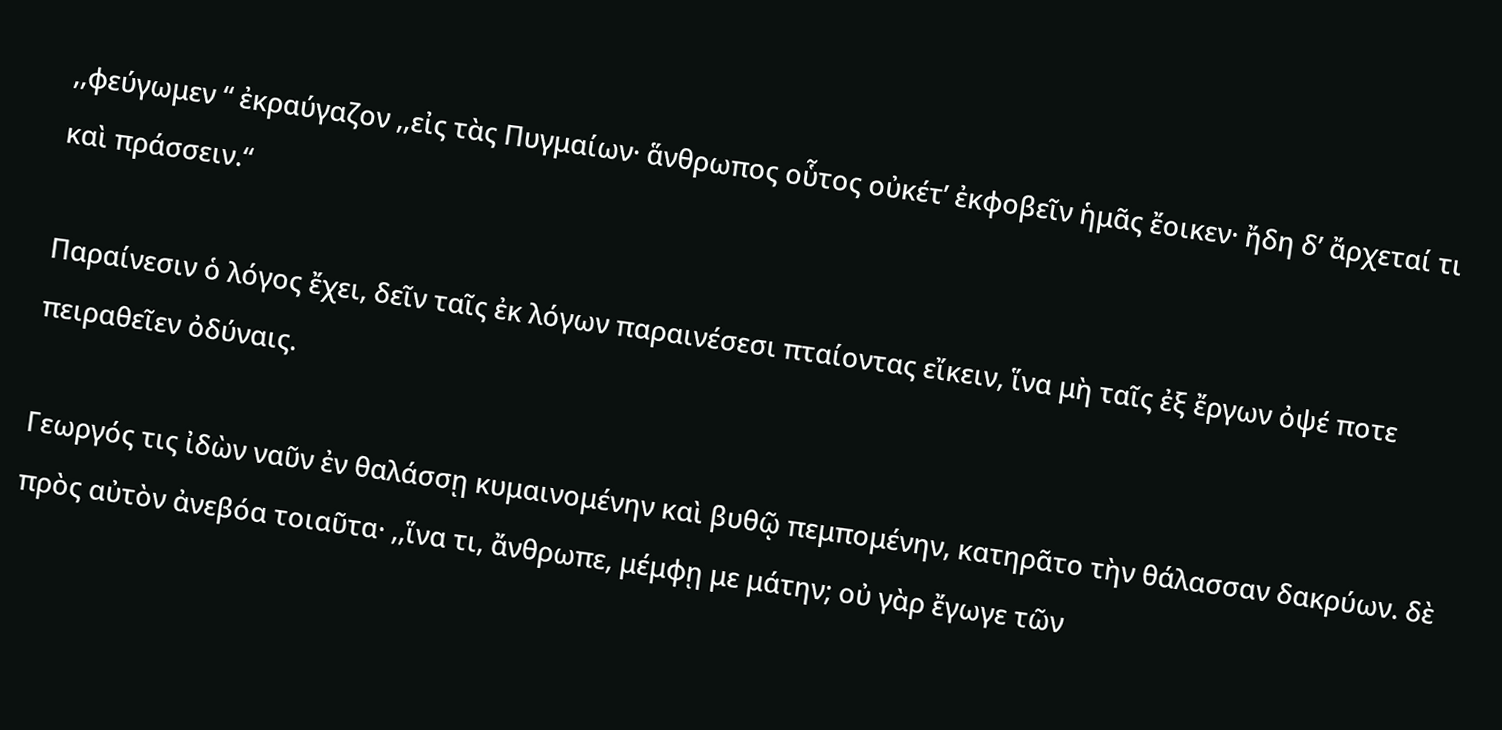,,φεύγωμεν “ ἐκραύγαζον ,,εἰς τὰς Πυγμαίων· ἅνθρωπος οὗτος οὐκέτʼ ἐκφοβεῖν ἡμᾶς ἔοικεν· ἤδη δʼ ἄρχεταί τι καὶ πράσσειν.“

Παραίνεσιν ὁ λόγος ἔχει, δεῖν ταῖς ἐκ λόγων παραινέσεσι πταίοντας εἴκειν, ἵνα μὴ ταῖς ἐξ ἔργων ὀψέ ποτε πειραθεῖεν ὀδύναις.

Γεωργός τις ἰδὼν ναῦν ἐν θαλάσσῃ κυμαινομένην καὶ βυθῷ πεμπομένην, κατηρᾶτο τὴν θάλασσαν δακρύων. δὲ πρὸς αὐτὸν ἀνεβόα τοιαῦτα· ,,ἵνα τι, ἄνθρωπε, μέμφῃ με μάτην; οὐ γὰρ ἔγωγε τῶν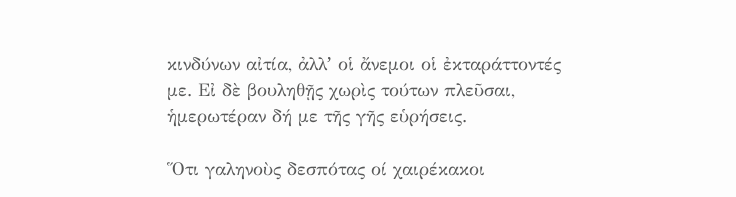κινδύνων αἰτία, ἀλλʼ οἱ ἄνεμοι οἱ ἐκταράττοντές με. Εἰ δὲ βουληθῇς χωρὶς τούτων πλεῦσαι, ἡμερωτέραν δή με τῆς γῆς εὑρήσεις.

Ὅτι γαληνοὺς δεσπότας οί χαιρέκακοι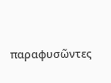παραφυσῶντες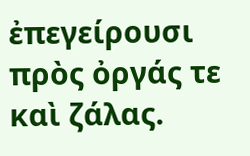ἐπεγείρουσι πρὸς ὀργάς τε καὶ ζάλας.